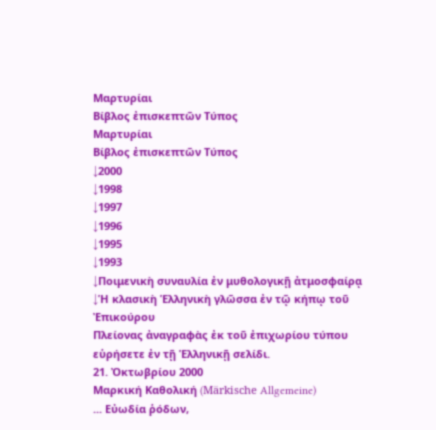Μαρτυρίαι
Βίβλος ἐπισκεπτῶν Τύπος
Μαρτυρίαι
Βίβλος ἐπισκεπτῶν Τύπος
↓2000
↓1998
↓1997
↓1996
↓1995
↓1993
↓Ποιμενικὴ συναυλία ἐν μυθολογικῇ ἀτμοσφαίρᾳ
↓Ἡ κλασικὴ Ἑλληνικὴ γλῶσσα ἐν τῷ κήπῳ τοῦ Ἐπικούρου
Πλείονας ἀναγραφὰς ἐκ τοῦ ἐπιχωρίου τύπου εὑρήσετε ἐν τῇ Ἑλληνικῇ σελίδι.
21. Ὀκτωβρίου 2000
Μαρκική Καθολική (Märkische Allgemeine)
... Εὐωδία ῥόδων,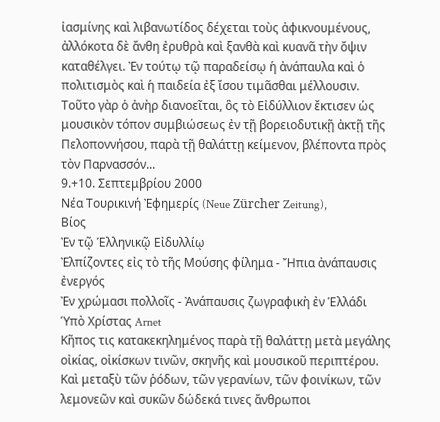ἰασμίνης καὶ λιβανωτίδος δέχεται τοὺς ἀφικνουμένους, ἀλλόκοτα δὲ ἄνθη ἐρυθρὰ καὶ ξανθὰ καὶ κυανᾶ τὴν ὄψιν καταθέλγει. Ἐν τούτῳ τῷ παραδείσῳ ἡ ἀνάπαυλα καὶ ὁ πολιτισμὸς καὶ ἡ παιδεία ἐξ ἴσου τιμᾶσθαι μέλλουσιν. Τοῦτο γὰρ ὁ ἀνὴρ διανοεῖται, ὃς τὸ Εἰδύλλιον ἔκτισεν ὡς μουσικὸν τόπον συμβιώσεως ἐν τῇ βορειοδυτικῇ ἀκτῇ τῆς Πελοποννήσου, παρὰ τῇ θαλάττῃ κείμενον, βλέποντα πρὸς τὸν Παρνασσόν...
9.+10. Σεπτεμβρίου 2000
Νέα Τουρικινή Ἐφημερίς (Neue Zürcher Zeitung),
Βίος
Ἐν τῷ Ἑλληνικῷ Εἰδυλλίῳ
Ἐλπίζοντες εἰς τὸ τῆς Μούσης φίλημα - Ἤπια ἀνάπαυσις ἐνεργός
Ἐν χρώμασι πολλοῖς - Ἀνάπαυσις ζωγραφικὴ ἐν Ἑλλάδι
Ὑπὸ Χρίστας Arnet
Κῆπος τις κατακεκηλημένος παρὰ τῇ θαλάττῃ μετὰ μεγάλης οἰκίας, οἰκίσκων τινῶν, σκηνῆς καὶ μουσικοῦ περιπτέρου. Καὶ μεταξὺ τῶν ῥόδων, τῶν γερανίων, τῶν φοινίκων, τῶν λεμονεῶν καὶ συκῶν δώδεκά τινες ἄνθρωποι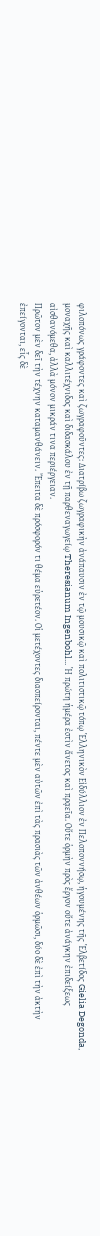φιλοπόνως γράφοντες καὶ ζωγραφοῦντες: Διατρίβω ζωγραφικὴν ἀνάπαυσιν ἐν τῷ μουσικῷ καὶ πολιτιστικῷ τόπῳ Ἑλληνικὸν Εἰδύλλιον ἐν Πελοποννήσῳ, ἡγουμένης τῆς Ἑλβετίδος Gielia Degonda, μοναχῆς καὶ καλλιτέχνιδος καὶ διδασκάλου ἐν τῇ παρθεναγωγείῳ Theresianum Ingenbohl... Ἡ πρώτη ἡμέρα ἐστὶν ἄνετος καὶ πρᾳεῖα. Οὔτε ὁρμὴν πρὸς ἔργον οὔτε ἀνάγκην ἐπιδείξεως αἰσθανόμεθα, ἀλλὰ μόνον μικράν τινα περιέργειαν.
Πρῶτον μὲν δεῖ τὴν τέχνην καταμανθάνειν. Ἔπειτα δὲ πρόσφορόν τι θέμα εὑρετέον. Οἱ μετέχοντες διασπείρονται, πέντε μὲν αὐτῶν ἐπὶ τὰς πρασιὰς τῶν ἀνθέων ὁρμῶσι, δύο δὲ ἐπὶ τὴν ἀκτὴν ἐπείγονται, εἷς δὲ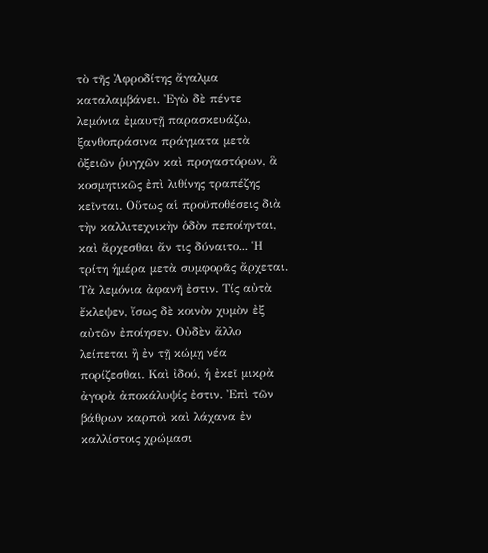τὸ τῆς Ἀφροδίτης ἄγαλμα καταλαμβάνει. Ἐγὼ δὲ πέντε λεμόνια ἐμαυτῇ παρασκευάζω, ξανθοπράσινα πράγματα μετὰ ὀξειῶν ῥυγχῶν καὶ προγαστόρων, ἃ κοσμητικῶς ἐπὶ λιθίνης τραπέζης κεῖνται. Οὕτως αἱ προϋποθέσεις διὰ τὴν καλλιτεχνικὴν ὁδὸν πεποίηνται, καὶ ἄρχεσθαι ἄν τις δύναιτο... Ἡ τρίτη ἡμέρα μετὰ συμφορᾶς ἄρχεται. Τὰ λεμόνια ἀφανῆ ἐστιν. Τίς αὐτὰ ἔκλεψεν, ἴσως δὲ κοινὸν χυμὸν ἐξ αὐτῶν ἐποίησεν. Οὐδὲν ἄλλο λείπεται ἢ ἐν τῇ κώμῃ νέα πορίζεσθαι. Καὶ ἰδού, ἡ ἐκεῖ μικρὰ ἀγορὰ ἀποκάλυψίς ἐστιν. Ἐπὶ τῶν βάθρων καρποὶ καὶ λάχανα ἐν καλλίστοις χρώμασι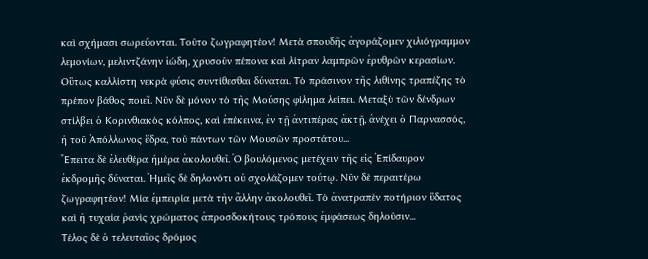καὶ σχήμασι σωρεύονται. Τοῦτο ζωγραφητέον! Μετὰ σπουδῆς ἀγοράζομεν χιλιόγραμμον λεμονίων, μελιντζάνην ἰώδη, χρυσοῦν πέπονα καὶ λίτραν λαμπρῶν ἐρυθρῶν κερασίων. Οὕτως καλλίστη νεκρὰ φύσις συντίθεσθαι δύναται. Τὸ πράσινον τῆς λιθίνης τραπέζης τὸ πρέπον βάθος ποιεῖ. Νῦν δὲ μόνον τὸ τῆς Μούσης φίλημα λείπει. Μεταξὺ τῶν δένδρων στίλβει ὁ Κορινθιακὸς κόλπος, καὶ ἐπέκεινα, ἐν τῇ ἀντιπέρας ἀκτῇ, ἀνέχει ὁ Παρνασσός, ἡ τοῦ Ἀπόλλωνος ἕδρα, τοῦ πάντων τῶν Μουσῶν προστάτου...
Ἔπειτα δὲ ἐλευθέρα ἡμέρα ἀκολουθεῖ. Ὁ βουλόμενος μετέχειν τῆς εἰς Ἐπίδαυρον ἐκδρομῆς δύναται. Ἡμεῖς δὲ δηλονότι οὐ σχολάζομεν τούτῳ. Νῦν δὲ περαιτέρω ζωγραφητέον! Μία ἐμπειρία μετὰ τὴν ἄλλην ἀκολουθεῖ. Τὸ ἀνατραπὲν ποτήριον ὕδατος καὶ ἡ τυχαία ῥανὶς χρώματος ἀπροσδοκήτους τρόπους ἐμφάσεως δηλοῦσιν...
Τέλος δὲ ὁ τελευταῖος δρόμος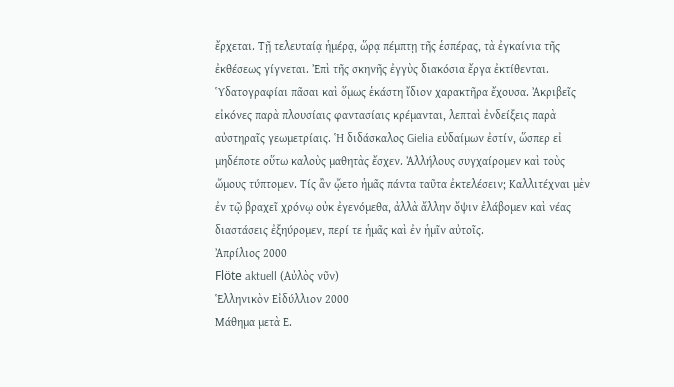ἔρχεται. Τῇ τελευταίᾳ ἡμέρᾳ, ὥρᾳ πέμπτῃ τῆς ἑσπέρας, τὰ ἐγκαίνια τῆς ἐκθέσεως γίγνεται. Ἐπὶ τῆς σκηνῆς ἐγγὺς διακόσια ἔργα ἐκτίθενται. Ὑδατογραφίαι πᾶσαι καὶ ὅμως ἑκάστη ἴδιον χαρακτῆρα ἔχουσα. Ἀκριβεῖς εἰκόνες παρὰ πλουσίαις φαντασίαις κρέμανται, λεπταὶ ἐνδείξεις παρὰ αὐστηραῖς γεωμετρίαις. Ἡ διδάσκαλος Gielia εὐδαίμων ἐστίν, ὥσπερ εἰ μηδέποτε οὕτω καλοὺς μαθητὰς ἔσχεν. Ἀλλήλους συγχαίρομεν καὶ τοὺς ὤμους τύπτομεν. Τίς ἂν ᾤετο ἡμᾶς πάντα ταῦτα ἐκτελέσειν; Καλλιτέχναι μὲν ἐν τῷ βραχεῖ χρόνῳ οὐκ ἐγενόμεθα, ἀλλὰ ἄλλην ὄψιν ἐλάβομεν καὶ νέας διαστάσεις ἐξηύρομεν, περί τε ἡμᾶς καὶ ἐν ἡμῖν αὐτοῖς.
Ἀπρίλιος 2000
Flöte aktuell (Αὐλὸς νῦν)
Ἑλληνικὸν Εἰδύλλιον 2000
Μάθημα μετὰ Ε.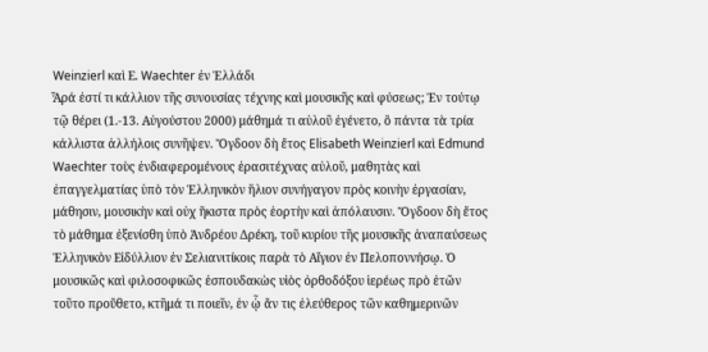Weinzierl καὶ Ε. Waechter ἐν Ἑλλάδι
Ἆρά ἐστί τι κάλλιον τῆς συνουσίας τέχνης καὶ μουσικῆς καὶ φύσεως; Ἐν τούτῳ τῷ θέρει (1.-13. Αὐγούστου 2000) μάθημά τι αὐλοῦ ἐγένετο, ὃ πάντα τὰ τρία κάλλιστα ἀλλήλοις συνῆψεν. Ὄγδοον δὴ ἔτος Elisabeth Weinzierl καὶ Edmund Waechter τοὺς ἐνδιαφερομένους ἐρασιτέχνας αὐλοῦ, μαθητὰς καὶ ἐπαγγελματίας ὑπὸ τὸν Ἑλληνικὸν ἥλιον συνήγαγον πρὸς κοινὴν ἐργασίαν, μάθησιν, μουσικὴν καὶ οὐχ ἥκιστα πρὸς ἑορτὴν καὶ ἀπόλαυσιν. Ὄγδοον δὴ ἔτος τὸ μάθημα ἐξενίσθη ὑπὸ Ἀνδρέου Δρέκη, τοῦ κυρίου τῆς μουσικῆς ἀναπαύσεως Ἑλληνικὸν Εἰδύλλιον ἐν Σελιανιτίκοις παρὰ τὸ Αἴγιον ἐν Πελοποννήσῳ. Ὁ μουσικῶς καὶ φιλοσοφικῶς ἐσπουδακὼς υἱὸς ὀρθοδόξου ἱερέως πρὸ ἐτῶν τοῦτο προὔθετο, κτῆμά τι ποιεῖν, ἐν ᾧ ἄν τις ἐλεύθερος τῶν καθημερινῶν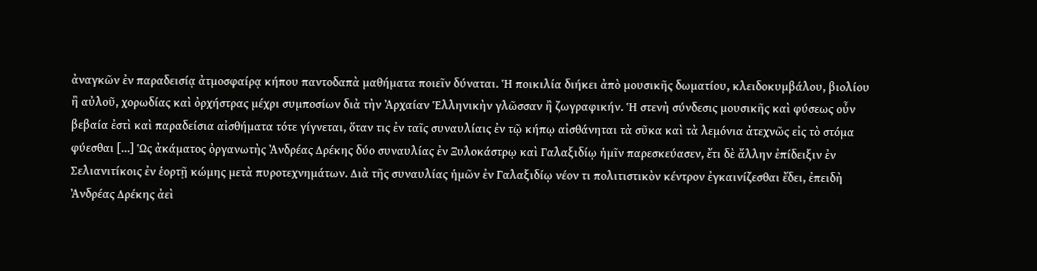ἀναγκῶν ἐν παραδεισίᾳ ἀτμοσφαίρᾳ κήπου παντοδαπὰ μαθήματα ποιεῖν δύναται. Ἡ ποικιλία διήκει ἀπὸ μουσικῆς δωματίου, κλειδοκυμβάλου, βιολίου ἢ αὐλοῦ, χορωδίας καὶ ὀρχήστρας μέχρι συμποσίων διὰ τὴν Ἀρχαίαν Ἑλληνικὴν γλῶσσαν ἢ ζωγραφικήν. Ἡ στενὴ σύνδεσις μουσικῆς καὶ φύσεως οὖν βεβαία ἐστὶ καὶ παραδείσια αἰσθήματα τότε γίγνεται, ὅταν τις ἐν ταῖς συναυλίαις ἐν τῷ κήπῳ αἰσθάνηται τὰ σῦκα καὶ τὰ λεμόνια ἀτεχνῶς εἰς τὸ στόμα φύεσθαι [...] Ὡς ἀκάματος ὀργανωτὴς Ἀνδρέας Δρέκης δύο συναυλίας ἐν Ξυλοκάστρῳ καὶ Γαλαξιδίῳ ἡμῖν παρεσκεύασεν, ἔτι δὲ ἄλλην ἐπίδειξιν ἐν Σελιανιτίκοις ἐν ἑορτῇ κώμης μετὰ πυροτεχνημάτων. Διὰ τῆς συναυλίας ἡμῶν ἐν Γαλαξιδίῳ νέον τι πολιτιστικὸν κέντρον ἐγκαινίζεσθαι ἔδει, ἐπειδὴ Ἀνδρέας Δρέκης ἀεὶ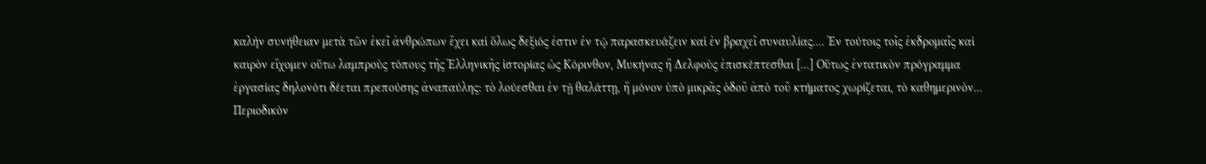καλὴν συνήθειαν μετὰ τῶν ἐκεῖ ἀνθρώπων ἔχει καὶ ὅλως δεξιός ἐστιν ἐν τῷ παρασκευάζειν καὶ ἐν βραχεῖ συναυλίας.... Ἐν τούτοις τοῖς ἐκδρομαῖς καὶ καιρὸν εἴχομεν οὕτω λαμπροὺς τόπους τῆς Ἑλληνικῆς ἱστορίας ὡς Κόρινθον, Μυκήνας ἢ Δελφοὺς ἐπισκέπτεσθαι [...] Οὕτως ἐντατικὸν πρόγραμμα ἐργασίας δηλονότι δέεται πρεπούσης ἀναπαύλης: τὸ λούεσθαι ἐν τῇ θαλάττῃ, ἣ μόνον ὑπὸ μικρᾶς ὁδοῦ ἀπὸ τοῦ κτήματος χωρίζεται, τὸ καθημερινὸν...
Περιοδικὸν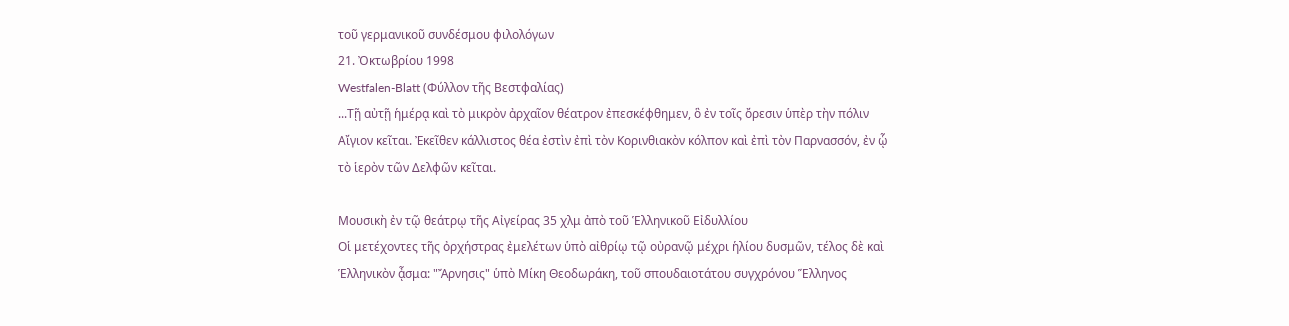τοῦ γερμανικοῦ συνδέσμου φιλολόγων
21. Ὀκτωβρίου 1998
Westfalen-Blatt (Φύλλον τῆς Βεστφαλίας)
...Τῇ αὐτῇ ἡμέρᾳ καὶ τὸ μικρὸν ἀρχαῖον θέατρον ἐπεσκέφθημεν, ὃ ἐν τοῖς ὄρεσιν ὑπὲρ τὴν πόλιν Αἴγιον κεῖται. Ἐκεῖθεν κάλλιστος θέα ἐστὶν ἐπὶ τὸν Κορινθιακὸν κόλπον καὶ ἐπὶ τὸν Παρνασσόν, ἐν ᾧ τὸ ἱερὸν τῶν Δελφῶν κεῖται.

Μουσικὴ ἐν τῷ θεάτρῳ τῆς Αἰγείρας 35 χλμ ἀπὸ τοῦ Ἑλληνικοῦ Εἰδυλλίου
Οἱ μετέχοντες τῆς ὀρχήστρας ἐμελέτων ὑπὸ αἰθρίῳ τῷ οὐρανῷ μέχρι ἡλίου δυσμῶν, τέλος δὲ καὶ Ἑλληνικὸν ᾆσμα: "Ἄρνησις" ὑπὸ Μίκη Θεοδωράκη, τοῦ σπουδαιοτάτου συγχρόνου Ἕλληνος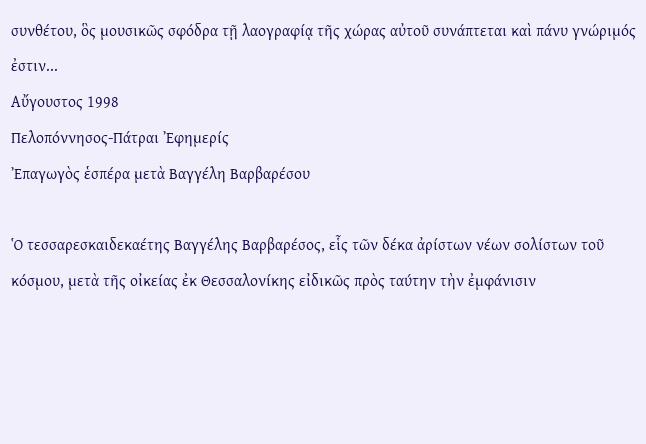συνθέτου, ὃς μουσικῶς σφόδρα τῇ λαογραφίᾳ τῆς χώρας αὐτοῦ συνάπτεται καὶ πάνυ γνώριμός ἐστιν...
Αὔγουστος 1998
Πελοπόννησος-Πάτραι Ἐφημερίς
Ἐπαγωγὸς ἑσπέρα μετὰ Βαγγέλη Βαρβαρέσου

Ὁ τεσσαρεσκαιδεκαέτης Βαγγέλης Βαρβαρέσος, εἷς τῶν δέκα ἀρίστων νέων σολίστων τοῦ κόσμου, μετὰ τῆς οἰκείας ἐκ Θεσσαλονίκης εἰδικῶς πρὸς ταύτην τὴν ἐμφάνισιν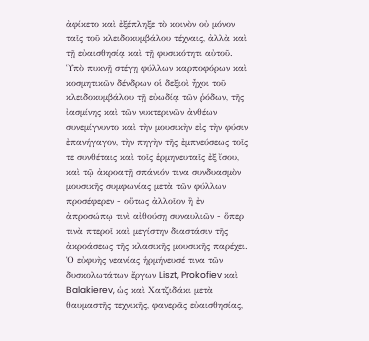ἀφίκετο καὶ ἐξέπληξε τὸ κοινὸν οὐ μόνον ταῖς τοῦ κλειδοκυμβάλου τέχναις, ἀλλὰ καὶ τῇ εὐαισθησίᾳ καὶ τῇ φυσικότητι αὐτοῦ. Ὑπὸ πυκνῇ στέγῃ φύλλων καρποφόρων καὶ κοσμητικῶν δένδρων οἱ δεξιοὶ ἦχοι τοῦ κλειδοκυμβάλου τῇ εὐωδίᾳ τῶν ῥόδων, τῆς ἰασμίνης καὶ τῶν νυκτερινῶν ἀνθέων συνεμίγνυντο καὶ τὴν μουσικὴν εἰς τὴν φύσιν ἐπανήγαγον, τὴν πηγὴν τῆς ἐμπνεύσεως τοῖς τε συνθέταις καὶ τοῖς ἑρμηνευταῖς ἐξ ἴσου, καὶ τῷ ἀκροατῇ σπάνιόν τινα συνδυασμὸν μουσικῆς συμφωνίας μετὰ τῶν φύλλων προσέφερεν - οὕτως ἀλλοῖον ἢ ἐν ἀπροσώπῳ τινὶ αἰθούσῃ συναυλιῶν - ὅπερ τινὰ πτεροῖ καὶ μεγίστην διαστάσιν τῆς ἀκροάσεως τῆς κλασικῆς μουσικῆς παρέχει.
Ὁ εὐφυὴς νεανίας ἡρμήνευσέ τινα τῶν δυσκολωτάτων ἔργων Liszt, Prokofiev καὶ Balakierev, ὡς καὶ Χατζιδάκι μετὰ θαυμαστῆς τεχνικῆς, φανερᾶς εὐαισθησίας,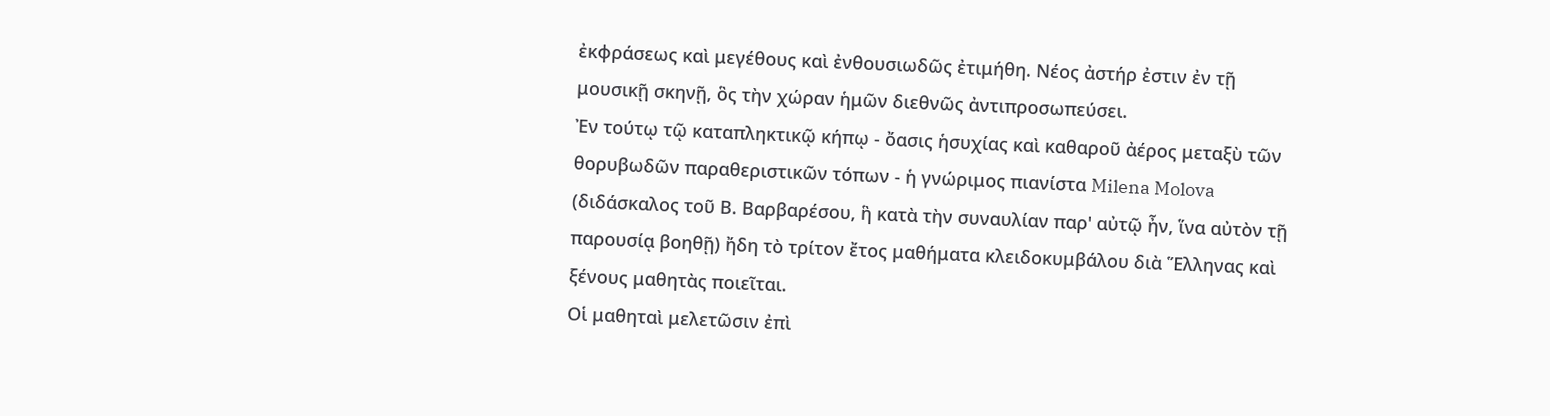ἐκφράσεως καὶ μεγέθους καὶ ἐνθουσιωδῶς ἐτιμήθη. Νέος ἀστήρ ἐστιν ἐν τῇ μουσικῇ σκηνῇ, ὃς τὴν χώραν ἡμῶν διεθνῶς ἀντιπροσωπεύσει.
Ἐν τούτῳ τῷ καταπληκτικῷ κήπῳ - ὄασις ἡσυχίας καὶ καθαροῦ ἀέρος μεταξὺ τῶν θορυβωδῶν παραθεριστικῶν τόπων - ἡ γνώριμος πιανίστα Milena Molova (διδάσκαλος τοῦ Β. Βαρβαρέσου, ἣ κατὰ τὴν συναυλίαν παρ' αὐτῷ ἦν, ἵνα αὐτὸν τῇ παρουσίᾳ βοηθῇ) ἤδη τὸ τρίτον ἔτος μαθήματα κλειδοκυμβάλου διὰ Ἕλληνας καὶ ξένους μαθητὰς ποιεῖται.
Οἱ μαθηταὶ μελετῶσιν ἐπὶ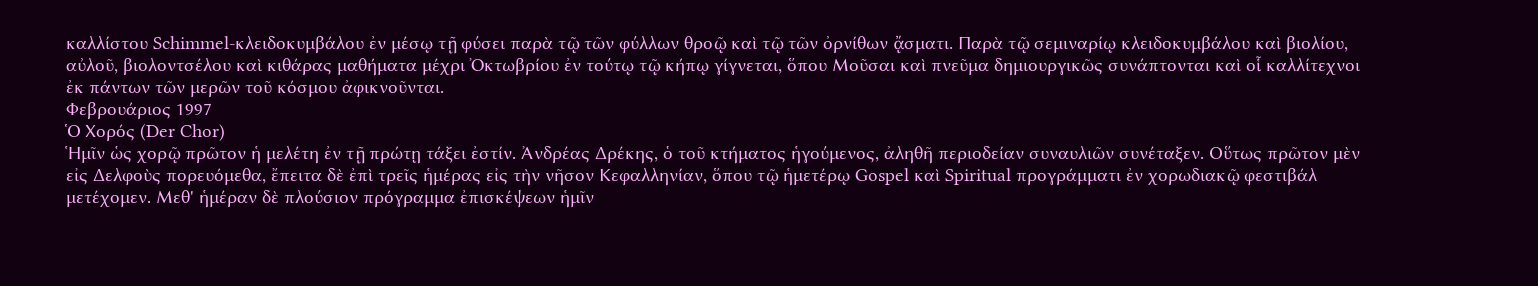καλλίστου Schimmel-κλειδοκυμβάλου ἐν μέσῳ τῇ φύσει παρὰ τῷ τῶν φύλλων θροῷ καὶ τῷ τῶν ὀρνίθων ᾄσματι. Παρὰ τῷ σεμιναρίῳ κλειδοκυμβάλου καὶ βιολίου, αὐλοῦ, βιολοντσέλου καὶ κιθάρας μαθήματα μέχρι Ὀκτωβρίου ἐν τούτῳ τῷ κήπῳ γίγνεται, ὅπου Μοῦσαι καὶ πνεῦμα δημιουργικῶς συνάπτονται καὶ οἷ καλλίτεχνοι ἐκ πάντων τῶν μερῶν τοῦ κόσμου ἀφικνοῦνται.
Φεβρουάριος 1997
Ὁ Χορός (Der Chor)
Ἡμῖν ὡς χορῷ πρῶτον ἡ μελέτη ἐν τῇ πρώτῃ τάξει ἐστίν. Ἀνδρέας Δρέκης, ὁ τοῦ κτήματος ἡγούμενος, ἀληθῆ περιοδείαν συναυλιῶν συνέταξεν. Οὕτως πρῶτον μὲν εἰς Δελφοὺς πορευόμεθα, ἔπειτα δὲ ἐπὶ τρεῖς ἡμέρας εἰς τὴν νῆσον Κεφαλληνίαν, ὅπου τῷ ἡμετέρῳ Gospel καὶ Spiritual προγράμματι ἐν χορωδιακῷ φεστιβάλ μετέχομεν. Μεθ' ἡμέραν δὲ πλούσιον πρόγραμμα ἐπισκέψεων ἡμῖν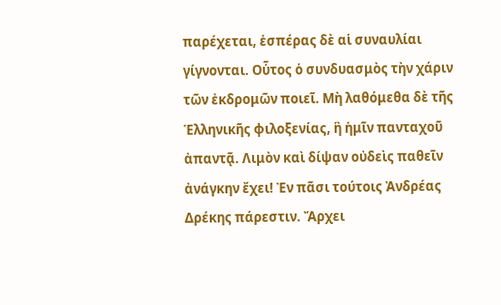παρέχεται, ἑσπέρας δὲ αἱ συναυλίαι γίγνονται. Οὗτος ὁ συνδυασμὸς τὴν χάριν τῶν ἐκδρομῶν ποιεῖ. Μὴ λαθόμεθα δὲ τῆς Ἑλληνικῆς φιλοξενίας, ἣ ἡμῖν πανταχοῦ ἀπαντᾷ. Λιμὸν καὶ δίψαν οὐδεὶς παθεῖν ἀνάγκην ἔχει! Ἐν πᾶσι τούτοις Ἀνδρέας Δρέκης πάρεστιν. Ἄρχει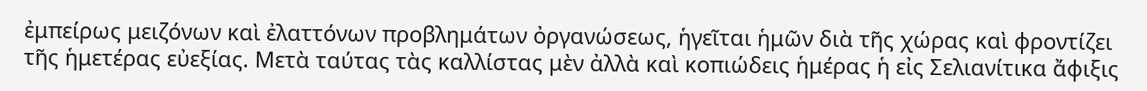ἐμπείρως μειζόνων καὶ ἐλαττόνων προβλημάτων ὀργανώσεως, ἡγεῖται ἡμῶν διὰ τῆς χώρας καὶ φροντίζει τῆς ἡμετέρας εὐεξίας. Μετὰ ταύτας τὰς καλλίστας μὲν ἀλλὰ καὶ κοπιώδεις ἡμέρας ἡ εἰς Σελιανίτικα ἄφιξις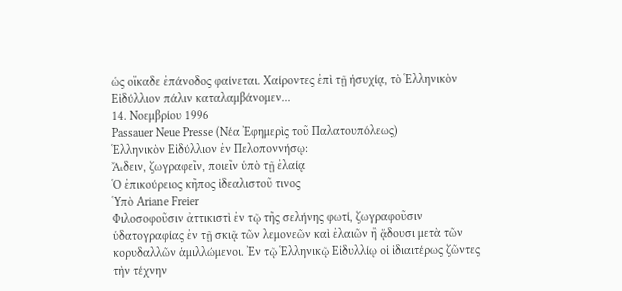ὡς οἴκαδε ἐπάνοδος φαίνεται. Χαίροντες ἐπὶ τῇ ἡσυχίᾳ, τὸ Ἑλληνικὸν Εἰδύλλιον πάλιν καταλαμβάνομεν...
14. Νοεμβρίου 1996
Passauer Neue Presse (Νέα Ἐφημερὶς τοῦ Παλατουπόλεως)
Ἑλληνικὸν Εἰδύλλιον ἐν Πελοποννήσῳ:
ᾌδειν, ζωγραφεῖν, ποιεῖν ὑπὸ τῇ ἐλαίᾳ
Ὁ ἐπικούρειος κῆπος ἰδεαλιστοῦ τινος
Ὑπὸ Ariane Freier
Φιλοσοφοῦσιν ἀττικιστὶ ἐν τῷ τῆς σελήνης φωτί, ζωγραφοῦσιν ὑδατογραφίας ἐν τῇ σκιᾷ τῶν λεμονεῶν καὶ ἐλαιῶν ἢ ᾄδουσι μετὰ τῶν κορυδαλλῶν ἁμιλλώμενοι. Ἐν τῷ Ἑλληνικῷ Εἰδυλλίῳ οἱ ἰδιαιτέρως ζῶντες τὴν τέχνην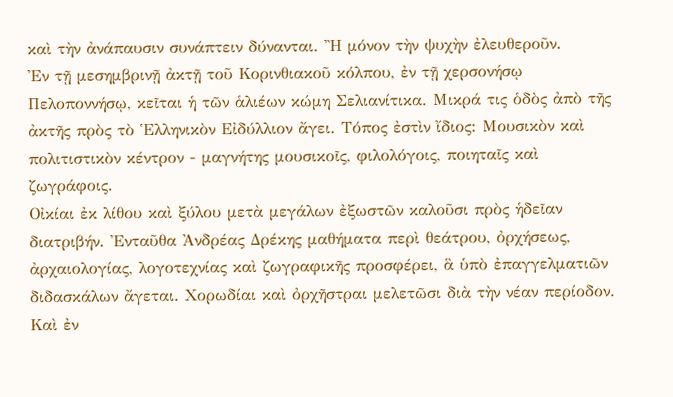καὶ τὴν ἀνάπαυσιν συνάπτειν δύνανται. Ἢ μόνον τὴν ψυχὴν ἐλευθεροῦν.
Ἐν τῇ μεσημβρινῇ ἀκτῇ τοῦ Κορινθιακοῦ κόλπου, ἐν τῇ χερσονήσῳ Πελοποννήσῳ, κεῖται ἡ τῶν ἁλιέων κώμη Σελιανίτικα. Μικρά τις ὁδὸς ἀπὸ τῆς ἀκτῆς πρὸς τὸ Ἑλληνικὸν Εἰδύλλιον ἄγει. Τόπος ἐστὶν ἴδιος: Μουσικὸν καὶ πολιτιστικὸν κέντρον - μαγνήτης μουσικοῖς, φιλολόγοις, ποιηταῖς καὶ ζωγράφοις.
Οἰκίαι ἐκ λίθου καὶ ξύλου μετὰ μεγάλων ἐξωστῶν καλοῦσι πρὸς ἡδεῖαν διατριβήν. Ἐνταῦθα Ἀνδρέας Δρέκης μαθήματα περὶ θεάτρου, ὀρχήσεως, ἀρχαιολογίας, λογοτεχνίας καὶ ζωγραφικῆς προσφέρει, ἃ ὑπὸ ἐπαγγελματιῶν διδασκάλων ἄγεται. Χορωδίαι καὶ ὀρχῆστραι μελετῶσι διὰ τὴν νέαν περίοδον. Καὶ ἐν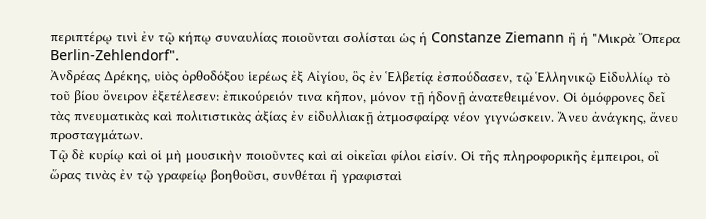περιπτέρῳ τινὶ ἐν τῷ κήπῳ συναυλίας ποιοῦνται σολίσται ὡς ἡ Constanze Ziemann ἢ ἡ "Μικρὰ Ὄπερα Berlin-Zehlendorf".
Ἀνδρέας Δρέκης, υἱὸς ὀρθοδόξου ἱερέως ἐξ Αἰγίου, ὃς ἐν Ἑλβετίᾳ ἐσπούδασεν, τῷ Ἑλληνικῷ Εἰδυλλίῳ τὸ τοῦ βίου ὄνειρον ἐξετέλεσεν: ἐπικούρειόν τινα κῆπον, μόνον τῇ ἡδονῇ ἀνατεθειμένον. Οἱ ὁμόφρονες δεῖ τὰς πνευματικὰς καὶ πολιτιστικὰς ἀξίας ἐν εἰδυλλιακῇ ἀτμοσφαίρᾳ νέον γιγνώσκειν. Ἄνευ ἀνάγκης, ἄνευ προσταγμάτων.
Τῷ δὲ κυρίῳ καὶ οἱ μὴ μουσικὴν ποιοῦντες καὶ αἱ οἰκεῖαι φίλοι εἰσίν. Οἱ τῆς πληροφορικῆς ἐμπειροι, οἳ ὥρας τινὰς ἐν τῷ γραφείῳ βοηθοῦσι, συνθέται ἢ γραφισταὶ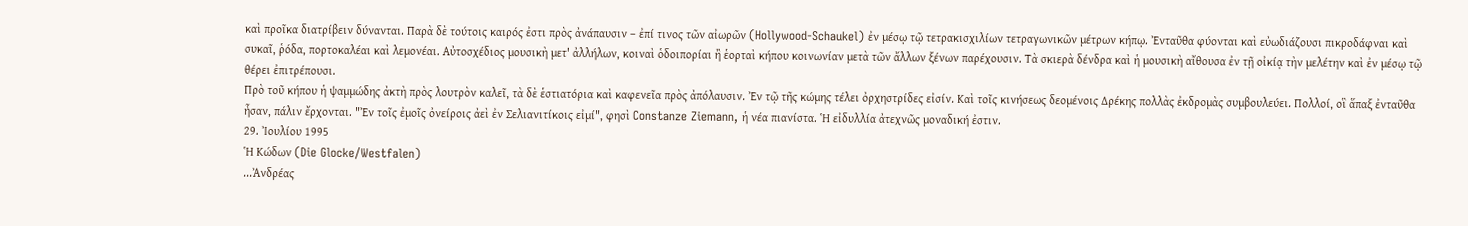καὶ προῖκα διατρίβειν δύνανται. Παρὰ δὲ τούτοις καιρός ἐστι πρὸς ἀνάπαυσιν – ἐπί τινος τῶν αἰωρῶν (Hollywood-Schaukel) ἐν μέσῳ τῷ τετρακισχιλίων τετραγωνικῶν μέτρων κήπῳ. Ἐνταῦθα φύονται καὶ εὐωδιάζουσι πικροδάφναι καὶ συκαῖ, ῥόδα, πορτοκαλέαι καὶ λεμονέαι. Αὐτοσχέδιος μουσικὴ μετ' ἀλλήλων, κοιναὶ ὁδοιπορίαι ἢ ἑορταὶ κήπου κοινωνίαν μετὰ τῶν ἄλλων ξένων παρέχουσιν. Τὰ σκιερὰ δένδρα καὶ ἡ μουσικὴ αἴθουσα ἐν τῇ οἰκίᾳ τὴν μελέτην καὶ ἐν μέσῳ τῷ θέρει ἐπιτρέπουσι.
Πρὸ τοῦ κήπου ἡ ψαμμώδης ἀκτὴ πρὸς λουτρὸν καλεῖ, τὰ δὲ ἑστιατόρια καὶ καφενεῖα πρὸς ἀπόλαυσιν. Ἐν τῷ τῆς κώμης τέλει ὀρχηστρίδες εἰσίν. Καὶ τοῖς κινήσεως δεομένοις Δρέκης πολλὰς ἐκδρομὰς συμβουλεύει. Πολλοί, οἳ ἅπαξ ἐνταῦθα ἦσαν, πάλιν ἔρχονται. "Ἐν τοῖς ἐμοῖς ὀνείροις ἀεὶ ἐν Σελιανιτίκοις εἰμί", φησὶ Constanze Ziemann, ἡ νέα πιανίστα. Ἡ εἰδυλλία ἀτεχνῶς μοναδική ἐστιν.
29. Ἰουλίου 1995
Ἡ Κώδων (Die Glocke/Westfalen)
...Ἀνδρέας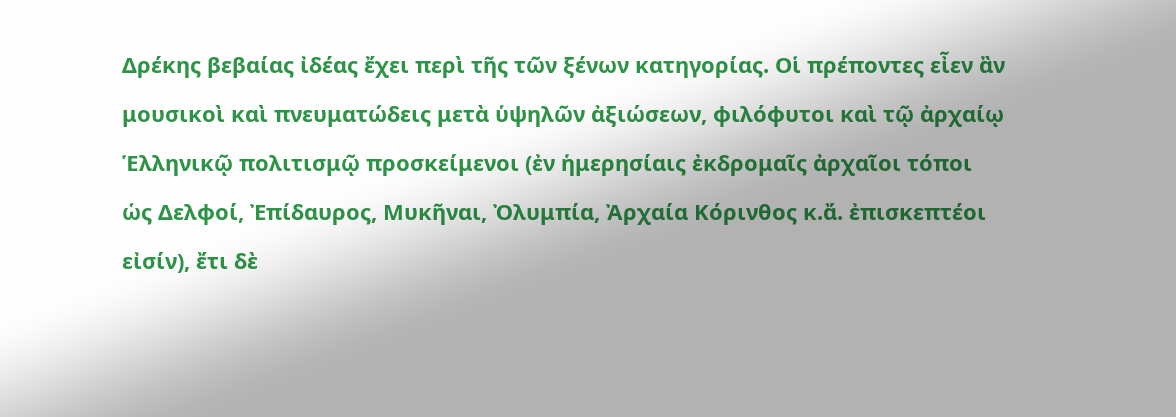Δρέκης βεβαίας ἰδέας ἔχει περὶ τῆς τῶν ξένων κατηγορίας. Οἱ πρέποντες εἶεν ἂν μουσικοὶ καὶ πνευματώδεις μετὰ ὑψηλῶν ἀξιώσεων, φιλόφυτοι καὶ τῷ ἀρχαίῳ Ἑλληνικῷ πολιτισμῷ προσκείμενοι (ἐν ἡμερησίαις ἐκδρομαῖς ἀρχαῖοι τόποι ὡς Δελφοί, Ἐπίδαυρος, Μυκῆναι, Ὀλυμπία, Ἀρχαία Κόρινθος κ.ἄ. ἐπισκεπτέοι εἰσίν), ἔτι δὲ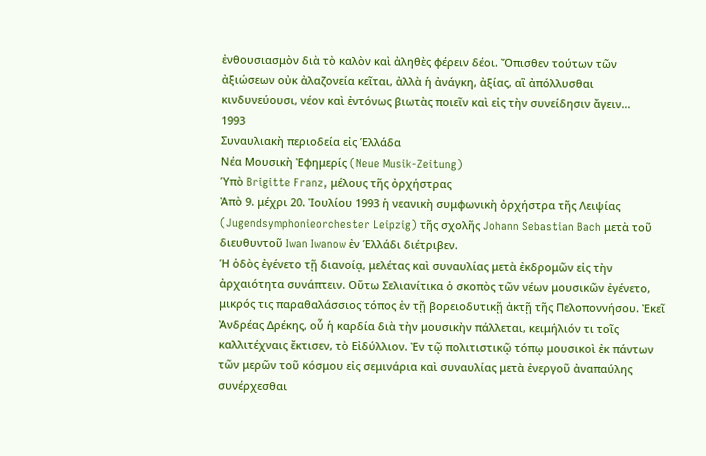ἐνθουσιασμὸν διὰ τὸ καλὸν καὶ ἀληθὲς φέρειν δέοι. Ὄπισθεν τούτων τῶν ἀξιώσεων οὐκ ἀλαζονεία κεῖται, ἀλλὰ ἡ ἀνάγκη, ἀξίας, αἳ ἀπόλλυσθαι κινδυνεύουσι, νέον καὶ ἐντόνως βιωτὰς ποιεῖν καὶ εἰς τὴν συνείδησιν ἄγειν...
1993
Συναυλιακὴ περιοδεία εἰς Ἑλλάδα
Νέα Μουσικὴ Ἐφημερίς (Neue Musik-Zeitung)
Ὑπὸ Brigitte Franz, μέλους τῆς ὀρχήστρας
Ἀπὸ 9. μέχρι 20. Ἰουλίου 1993 ἡ νεανικὴ συμφωνικὴ ὀρχήστρα τῆς Λειψίας (Jugendsymphonieorchester Leipzig) τῆς σχολῆς Johann Sebastian Bach μετὰ τοῦ διευθυντοῦ Iwan Iwanow ἐν Ἑλλάδι διέτριβεν.
Ἡ ὁδὸς ἐγένετο τῇ διανοίᾳ, μελέτας καὶ συναυλίας μετὰ ἐκδρομῶν εἰς τὴν ἀρχαιότητα συνάπτειν. Οὕτω Σελιανίτικα ὁ σκοπὸς τῶν νέων μουσικῶν ἐγένετο, μικρός τις παραθαλάσσιος τόπος ἐν τῇ βορειοδυτικῇ ἀκτῇ τῆς Πελοποννήσου. Ἐκεῖ Ἀνδρέας Δρέκης, οὗ ἡ καρδία διὰ τὴν μουσικὴν πάλλεται, κειμήλιόν τι τοῖς καλλιτέχναις ἔκτισεν, τὸ Εἰδύλλιον. Ἐν τῷ πολιτιστικῷ τόπῳ μουσικοὶ ἐκ πάντων τῶν μερῶν τοῦ κόσμου εἰς σεμινάρια καὶ συναυλίας μετὰ ἐνεργοῦ ἀναπαύλης συνέρχεσθαι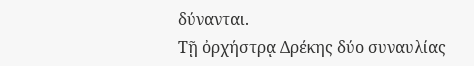δύνανται.
Τῇ ὀρχήστρᾳ Δρέκης δύο συναυλίας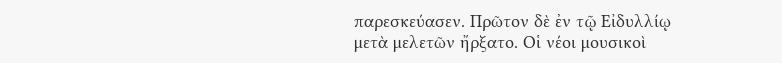παρεσκεύασεν. Πρῶτον δὲ ἐν τῷ Εἰδυλλίῳ μετὰ μελετῶν ἤρξατο. Οἱ νέοι μουσικοὶ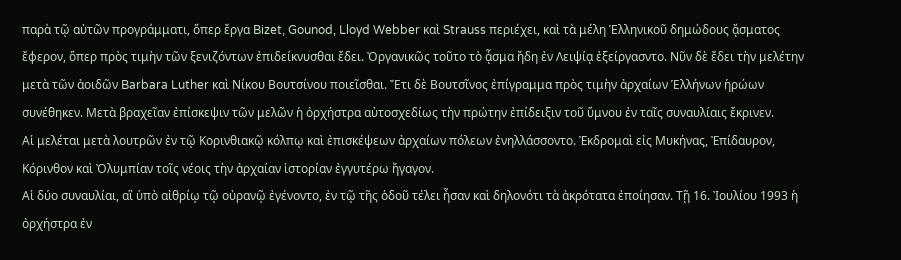παρὰ τῷ αὐτῶν προγράμματι, ὅπερ ἔργα Bizet, Gounod, Lloyd Webber καὶ Strauss περιέχει, καὶ τὰ μέλη Ἑλληνικοῦ δημώδους ᾄσματος ἔφερον, ὅπερ πρὸς τιμὴν τῶν ξενιζόντων ἐπιδείκνυσθαι ἔδει. Ὀργανικῶς τοῦτο τὸ ᾆσμα ἤδη ἐν Λειψίᾳ ἐξείργασντο. Νῦν δὲ ἔδει τὴν μελέτην μετὰ τῶν ἀοιδῶν Barbara Luther καὶ Νίκου Βουτσίνου ποιεῖσθαι. Ἔτι δὲ Βουτσῖνος ἐπίγραμμα πρὸς τιμὴν ἀρχαίων Ἑλλήνων ἡρώων συνέθηκεν. Μετὰ βραχεῖαν ἐπίσκεψιν τῶν μελῶν ἡ ὀρχήστρα αὐτοσχεδίως τὴν πρώτην ἐπίδειξιν τοῦ ὕμνου ἐν ταῖς συναυλίαις ἔκρινεν.
Αἱ μελέται μετὰ λουτρῶν ἐν τῷ Κορινθιακῷ κόλπῳ καὶ ἐπισκέψεων ἀρχαίων πόλεων ἐνηλλάσσοντο. Ἐκδρομαὶ εἰς Μυκήνας, Ἐπίδαυρον, Κόρινθον καὶ Ὀλυμπίαν τοῖς νέοις τὴν ἀρχαίαν ἱστορίαν ἐγγυτέρω ἤγαγον.
Αἱ δύο συναυλίαι, αἳ ὑπὸ αἰθρίῳ τῷ οὐρανῷ ἐγένοντο, ἐν τῷ τῆς ὁδοῦ τέλει ἦσαν καὶ δηλονότι τὰ ἀκρότατα ἐποίησαν. Τῇ 16. Ἰουλίου 1993 ἡ ὀρχήστρα ἐν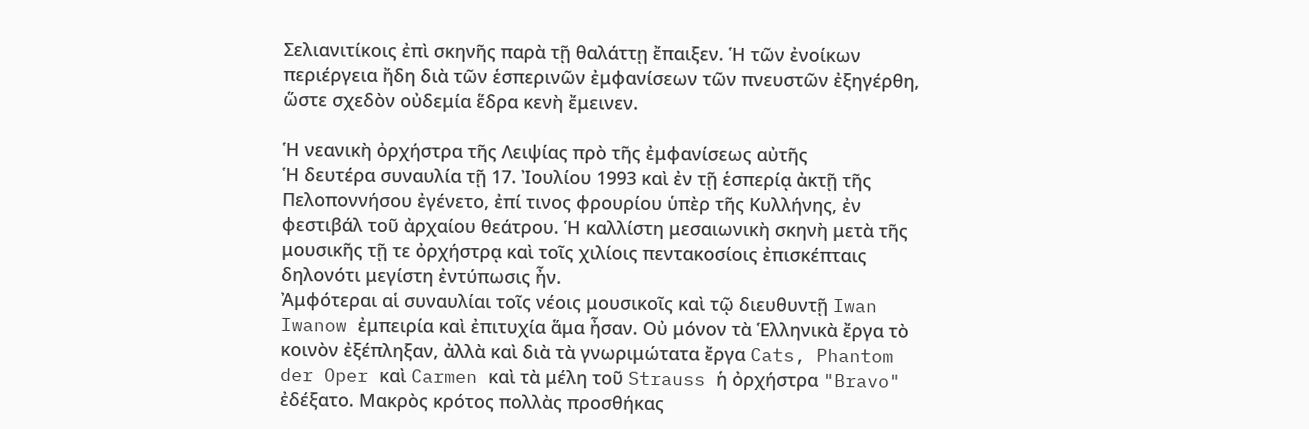Σελιανιτίκοις ἐπὶ σκηνῆς παρὰ τῇ θαλάττῃ ἔπαιξεν. Ἡ τῶν ἐνοίκων περιέργεια ἤδη διὰ τῶν ἑσπερινῶν ἐμφανίσεων τῶν πνευστῶν ἐξηγέρθη, ὥστε σχεδὸν οὐδεμία ἕδρα κενὴ ἔμεινεν.

Ἡ νεανικὴ ὀρχήστρα τῆς Λειψίας πρὸ τῆς ἐμφανίσεως αὐτῆς
Ἡ δευτέρα συναυλία τῇ 17. Ἰουλίου 1993 καὶ ἐν τῇ ἑσπερίᾳ ἀκτῇ τῆς Πελοποννήσου ἐγένετο, ἐπί τινος φρουρίου ὑπὲρ τῆς Κυλλήνης, ἐν φεστιβάλ τοῦ ἀρχαίου θεάτρου. Ἡ καλλίστη μεσαιωνικὴ σκηνὴ μετὰ τῆς μουσικῆς τῇ τε ὀρχήστρᾳ καὶ τοῖς χιλίοις πεντακοσίοις ἐπισκέπταις δηλονότι μεγίστη ἐντύπωσις ἦν.
Ἀμφότεραι αἱ συναυλίαι τοῖς νέοις μουσικοῖς καὶ τῷ διευθυντῇ Iwan Iwanow ἐμπειρία καὶ ἐπιτυχία ἅμα ἦσαν. Οὐ μόνον τὰ Ἑλληνικὰ ἔργα τὸ κοινὸν ἐξέπληξαν, ἀλλὰ καὶ διὰ τὰ γνωριμώτατα ἔργα Cats, Phantom der Oper καὶ Carmen καὶ τὰ μέλη τοῦ Strauss ἡ ὀρχήστρα "Bravo" ἐδέξατο. Μακρὸς κρότος πολλὰς προσθήκας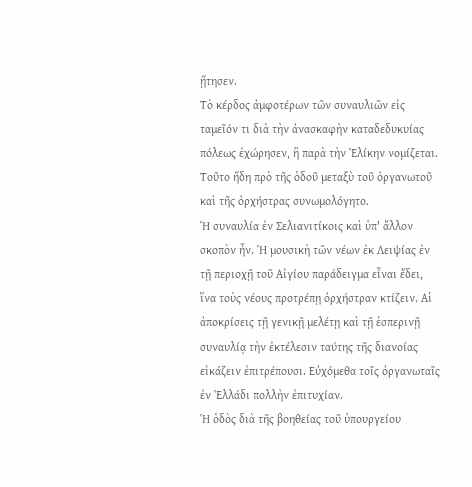ᾔτησεν.
Τὸ κέρδος ἀμφοτέρων τῶν συναυλιῶν εἰς ταμεῖόν τι διὰ τὴν ἀνασκαφὴν καταδεδυκυίας πόλεως ἐχώρησεν, ἣ παρὰ τὴν Ἑλίκην νομίζεται. Τοῦτο ἤδη πρὸ τῆς ὁδοῦ μεταξὺ τοῦ ὀργανωτοῦ καὶ τῆς ὀρχήστρας συνωμολόγητο.
Ἡ συναυλία ἐν Σελιανιτίκοις καὶ ὑπ' ἄλλον σκοπὸν ἦν. Ἡ μουσικὴ τῶν νέων ἐκ Λειψίας ἐν τῇ περιοχῇ τοῦ Αἰγίου παράδειγμα εἶναι ἔδει, ἵνα τοὺς νέους προτρέπῃ ὀρχήστραν κτίζειν. Αἱ ἀποκρίσεις τῇ γενικῇ μελέτῃ καὶ τῇ ἑσπερινῇ συναυλίᾳ τὴν ἐκτέλεσιν ταύτης τῆς διανοίας εἰκάζειν ἐπιτρέπουσι. Εὐχόμεθα τοῖς ὀργανωταῖς ἐν Ἑλλάδι πολλὴν ἐπιτυχίαν.
Ἡ ὁδὸς διὰ τῆς βοηθείας τοῦ ὑπουργείου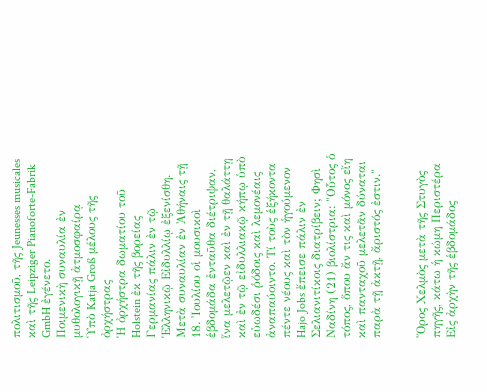πολιτισμοῦ, τῆς Jeunesses musicales καὶ τῆς Leipziger Pianoforte-Fabrik GmbH ἐγένετο.
Ποιμενικὴ συναυλία ἐν μυθολογικῇ ἀτμοσφαίρᾳ
Ὑπὸ Katja Groß μέλους τῆς ὀρχήστρας
Ἡ ὀρχήστρα δωματίου τοῦ Holstein ἐκ τῆς βορείας Γερμανίας πάλιν ἐν τῷ Ἑλληνικῷ Εἰδυλλίῳ ἐξενίσθη. Μετὰ συναυλίαν ἐν Ἀθήναις τῇ 18. Ἰουλίου οἱ μουσικοὶ ἑβδομάδα ἐνταῦθα διέτριψαν, ἵνα μελετῷεν καὶ ἐν τῇ θαλάττῃ καὶ ἐν τῷ εἰδυλλιακῷ κήπῳ ὑπὸ εὐωδέσι ῥόδοις καὶ λεμονέαις ἀναπαύοιντο. Τί τοὺς ἑξήκοντα πέντε νέους καὶ τὸν ἡγούμενον Hajo Jobs ἔπεισε πάλιν ἐν Σελιανιτίκοις διατρίβειν; Φησὶ Ναδίνη (21) βιολίστρια: "Οὗτος ὁ τόπος, ὅπου ἄν τις καὶ μόνος εἴη καὶ πανταχοῦ μελετᾶν δύναται παρὰ τῇ ἀκτῇ, ἄριστός ἐστιν."


Ὄρος Χελμὸς μετὰ τῆς Στυγὸς πηγῆς, κάτω ἡ κώμη Περιστέρα
Εἰς ἀρχὴν τῆς ἑβδομάδος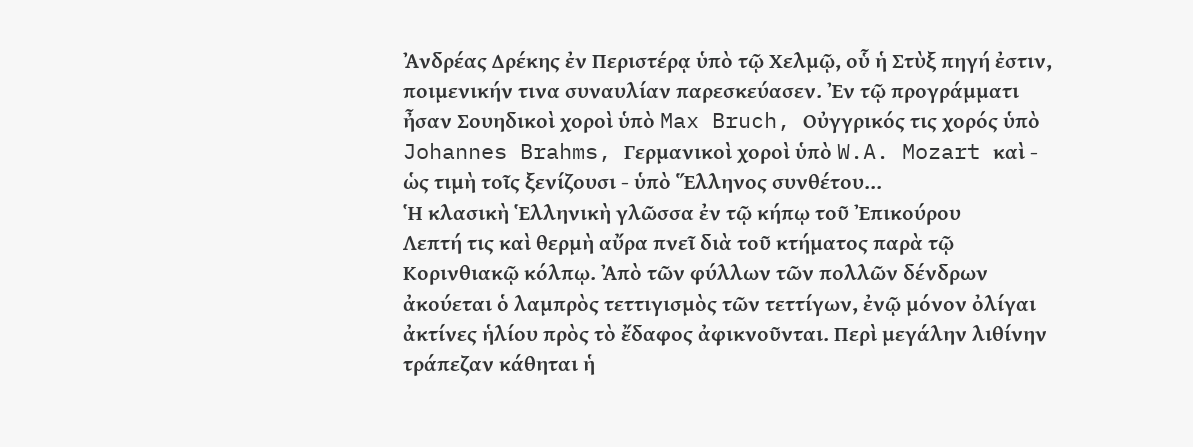Ἀνδρέας Δρέκης ἐν Περιστέρᾳ ὑπὸ τῷ Χελμῷ, οὗ ἡ Στὺξ πηγή ἐστιν, ποιμενικήν τινα συναυλίαν παρεσκεύασεν. Ἐν τῷ προγράμματι ἦσαν Σουηδικοὶ χοροὶ ὑπὸ Max Bruch, Οὐγγρικός τις χορός ὑπὸ Johannes Brahms, Γερμανικοὶ χοροὶ ὑπὸ W.A. Mozart καὶ - ὡς τιμὴ τοῖς ξενίζουσι - ὑπὸ Ἕλληνος συνθέτου...
Ἡ κλασικὴ Ἑλληνικὴ γλῶσσα ἐν τῷ κήπῳ τοῦ Ἐπικούρου
Λεπτή τις καὶ θερμὴ αὔρα πνεῖ διὰ τοῦ κτήματος παρὰ τῷ Κορινθιακῷ κόλπῳ. Ἀπὸ τῶν φύλλων τῶν πολλῶν δένδρων ἀκούεται ὁ λαμπρὸς τεττιγισμὸς τῶν τεττίγων, ἐνῷ μόνον ὀλίγαι ἀκτίνες ἡλίου πρὸς τὸ ἔδαφος ἀφικνοῦνται. Περὶ μεγάλην λιθίνην τράπεζαν κάθηται ἡ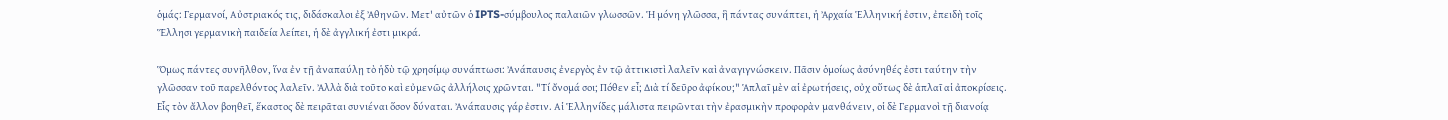ὁμάς: Γερμανοί, Αὐστριακός τις, διδάσκαλοι ἐξ Ἀθηνῶν. Μετ' αὐτῶν ὁ IPTS-σύμβουλος παλαιῶν γλωσσῶν. Ἡ μόνη γλῶσσα, ἣ πάντας συνάπτει, ἡ Ἀρχαία Ἑλληνική ἐστιν, ἐπειδὴ τοῖς Ἕλλησι γερμανικὴ παιδεία λείπει, ἡ δὲ ἀγγλική ἐστι μικρά.

Ὅμως πάντες συνῆλθον, ἵνα ἐν τῇ ἀναπαύλῃ τὸ ἡδὺ τῷ χρησίμῳ συνάπτωσι: Ἀνάπαυσις ἐνεργὸς ἐν τῷ ἀττικιστὶ λαλεῖν καὶ ἀναγιγνώσκειν. Πᾶσιν ὁμοίως ἀσύνηθές ἐστι ταύτην τὴν γλῶσσαν τοῦ παρελθόντος λαλεῖν. Ἀλλὰ διὰ τοῦτο καὶ εὐμενῶς ἀλλήλοις χρῶνται. "Τί ὄνομά σοι; Πόθεν εἶ; Διὰ τί δεῦρο ἀφίκου;" Ἁπλαῖ μὲν αἱ ἐρωτήσεις, οὐχ οὕτως δὲ ἁπλαῖ αἱ ἀποκρίσεις. Εἷς τὸν ἄλλον βοηθεῖ, ἕκαστος δὲ πειρᾶται συνιέναι ὅσον δύναται. Ἀνάπαυσις γάρ ἐστιν. Αἱ Ἑλληνίδες μάλιστα πειρῶνται τὴν ἐρασμικὴν προφορὰν μανθάνειν, οἱ δὲ Γερμανοὶ τῇ διανοίᾳ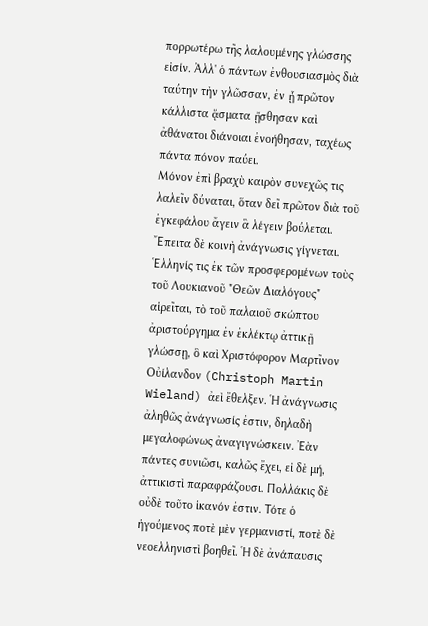πορρωτέρω τῆς λαλουμένης γλώσσης εἰσίν. Ἀλλ' ὁ πάντων ἐνθουσιασμὸς διὰ ταύτην τὴν γλῶσσαν, ἐν ᾗ πρῶτον κάλλιστα ᾄσματα ᾔσθησαν καὶ ἀθάνατοι διάνοιαι ἐνοήθησαν, ταχέως πάντα πόνον παύει.
Μόνον ἐπὶ βραχὺ καιρὸν συνεχῶς τις λαλεῖν δύναται, ὅταν δεῖ πρῶτον διὰ τοῦ ἐγκεφάλου ἄγειν ἃ λέγειν βούλεται. Ἔπειτα δὲ κοινὴ ἀνάγνωσις γίγνεται. Ἑλληνίς τις ἐκ τῶν προσφερομένων τοὺς τοῦ Λουκιανοῦ "Θεῶν Διαλόγους" αἱρεῖται, τὸ τοῦ παλαιοῦ σκώπτου ἀριστούργημα ἐν ἐκλέκτῳ ἀττικῇ γλώσσῃ, ὃ καὶ Χριστόφορον Μαρτῖνον Οὐίλανδον (Christoph Martin Wieland) ἀεὶ ἔθελξεν. Ἡ ἀνάγνωσις ἀληθῶς ἀνάγνωσίς ἐστιν, δηλαδὴ μεγαλοφώνως ἀναγιγνώσκειν. Ἐὰν πάντες συνιῶσι, καλῶς ἔχει, εἰ δὲ μή, ἀττικιστὶ παραφράζουσι. Πολλάκις δὲ οὐδὲ τοῦτο ἱκανόν ἐστιν. Τότε ὁ ἡγούμενος ποτὲ μὲν γερμανιστί, ποτὲ δὲ νεοελληνιστὶ βοηθεῖ. Ἡ δὲ ἀνάπαυσις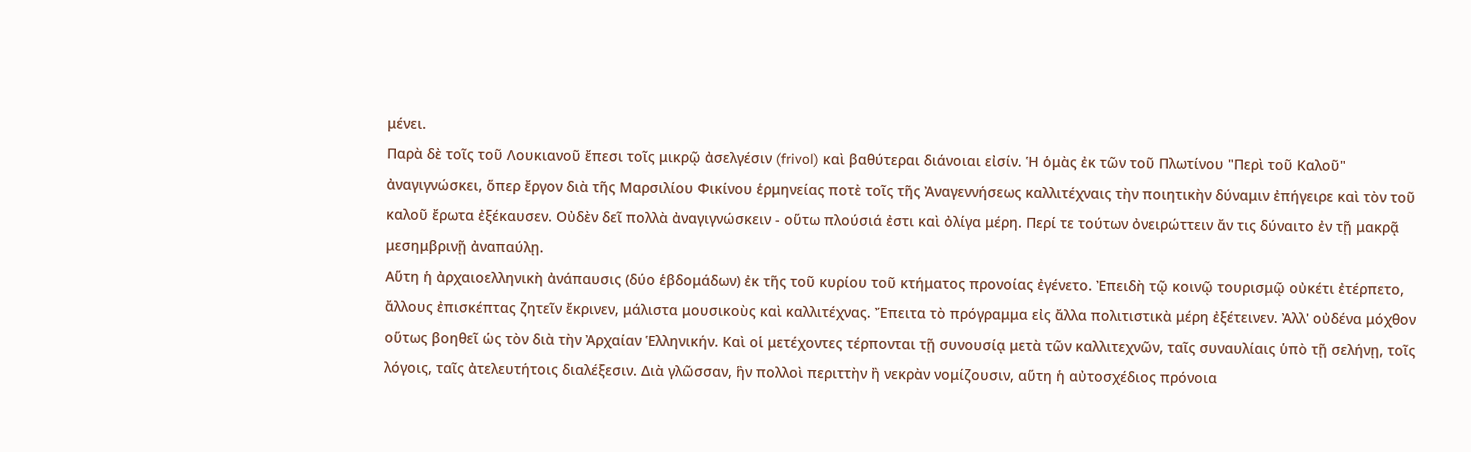μένει.
Παρὰ δὲ τοῖς τοῦ Λουκιανοῦ ἔπεσι τοῖς μικρῷ ἀσελγέσιν (frivol) καὶ βαθύτεραι διάνοιαι εἰσίν. Ἡ ὁμὰς ἐκ τῶν τοῦ Πλωτίνου "Περὶ τοῦ Καλοῦ" ἀναγιγνώσκει, ὅπερ ἔργον διὰ τῆς Μαρσιλίου Φικίνου ἑρμηνείας ποτὲ τοῖς τῆς Ἀναγεννήσεως καλλιτέχναις τὴν ποιητικὴν δύναμιν ἐπήγειρε καὶ τὸν τοῦ καλοῦ ἔρωτα ἐξέκαυσεν. Οὐδὲν δεῖ πολλὰ ἀναγιγνώσκειν - οὕτω πλούσιά ἐστι καὶ ὀλίγα μέρη. Περί τε τούτων ὀνειρώττειν ἄν τις δύναιτο ἐν τῇ μακρᾷ μεσημβρινῇ ἀναπαύλῃ.
Αὕτη ἡ ἀρχαιοελληνικὴ ἀνάπαυσις (δύο ἑβδομάδων) ἐκ τῆς τοῦ κυρίου τοῦ κτήματος προνοίας ἐγένετο. Ἐπειδὴ τῷ κοινῷ τουρισμῷ οὐκέτι ἐτέρπετο, ἄλλους ἐπισκέπτας ζητεῖν ἔκρινεν, μάλιστα μουσικοὺς καὶ καλλιτέχνας. Ἔπειτα τὸ πρόγραμμα εἰς ἄλλα πολιτιστικὰ μέρη ἐξέτεινεν. Ἀλλ' οὐδένα μόχθον οὕτως βοηθεῖ ὡς τὸν διὰ τὴν Ἀρχαίαν Ἑλληνικήν. Καὶ οἱ μετέχοντες τέρπονται τῇ συνουσίᾳ μετὰ τῶν καλλιτεχνῶν, ταῖς συναυλίαις ὑπὸ τῇ σελήνῃ, τοῖς λόγοις, ταῖς ἀτελευτήτοις διαλέξεσιν. Διὰ γλῶσσαν, ἣν πολλοὶ περιττὴν ἢ νεκρὰν νομίζουσιν, αὕτη ἡ αὐτοσχέδιος πρόνοια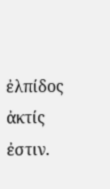ἐλπίδος ἀκτίς ἐστιν.